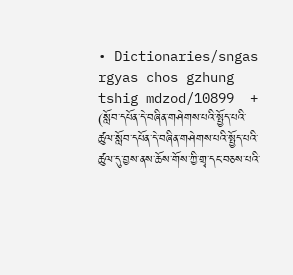• Dictionaries/sngas rgyas chos gzhung tshig mdzod/10899  + (སློབ་དཔོན་དེ་བཞིན་གཤེགས་པའི་སྤྱོད་པའི་ཚུལ་སློབ་དཔོན་དེ་བཞིན་གཤེགས་པའི་སྤྱོད་པའི་ཚུལ་དུ་བྱས་ནས་ཆོས་གོས་ཀྱི་གྲྭ་དང་བཅས་པའི་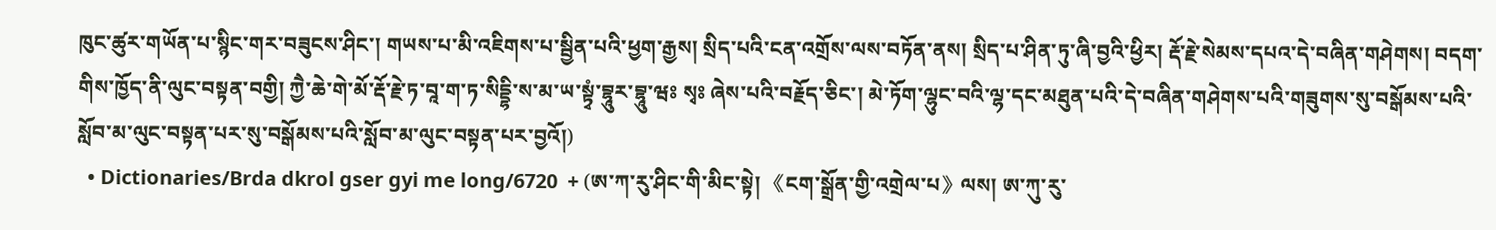ཁུང་ཚུར་གཡོན་པ་སྙིང་གར་བཟུངས་ཤིང་། གཡས་པ་མི་འཇིགས་པ་སྦྱིན་པའི་ཕྱག་རྒྱས། སྲིད་པའི་ངན་འགྲོས་ལས་བཏོན་ནས། སྲིད་པ་ཤིན་ཏུ་ཞི་བྱའི་ཕྱིར། རྡོ་རྗེ་སེམས་དཔའ་དེ་བཞིན་གཤེགས། བདག་གིས་ཁྱོད་ནི་ལུང་བསྟན་བགྱི། ཀྱཻ་ཆེ་གེ་མོ་རྡོ་རྗེ་ཏ་བཱ་ག་ཏ་སིདྡྷི་ས་མ་ཡ་སྟྭཾ་བྷཱུར་བྷཱུ་ཝཿ སྭཿ ཞེས་པའི་བརྗོད་ཅིང་། མེ་ཏོག་ལྷུང་བའི་ལྷ་དང་མཐུན་པའི་དེ་བཞིན་གཤེགས་པའི་གཟུགས་སུ་བསྒོམས་པའི་སློབ་མ་ལུང་བསྟན་པར་སུ་བསྒོམས་པའི་སློབ་མ་ལུང་བསྟན་པར་བྱའོ།)
  • Dictionaries/Brda dkrol gser gyi me long/6720  + (ཨ་ཀ་རུ་ཤིང་གི་མིང་སྟེ། 《ངག་སྒྲོན་གྱི་འགྲེལ་པ》ལས། ཨ་ཀུ་རུ་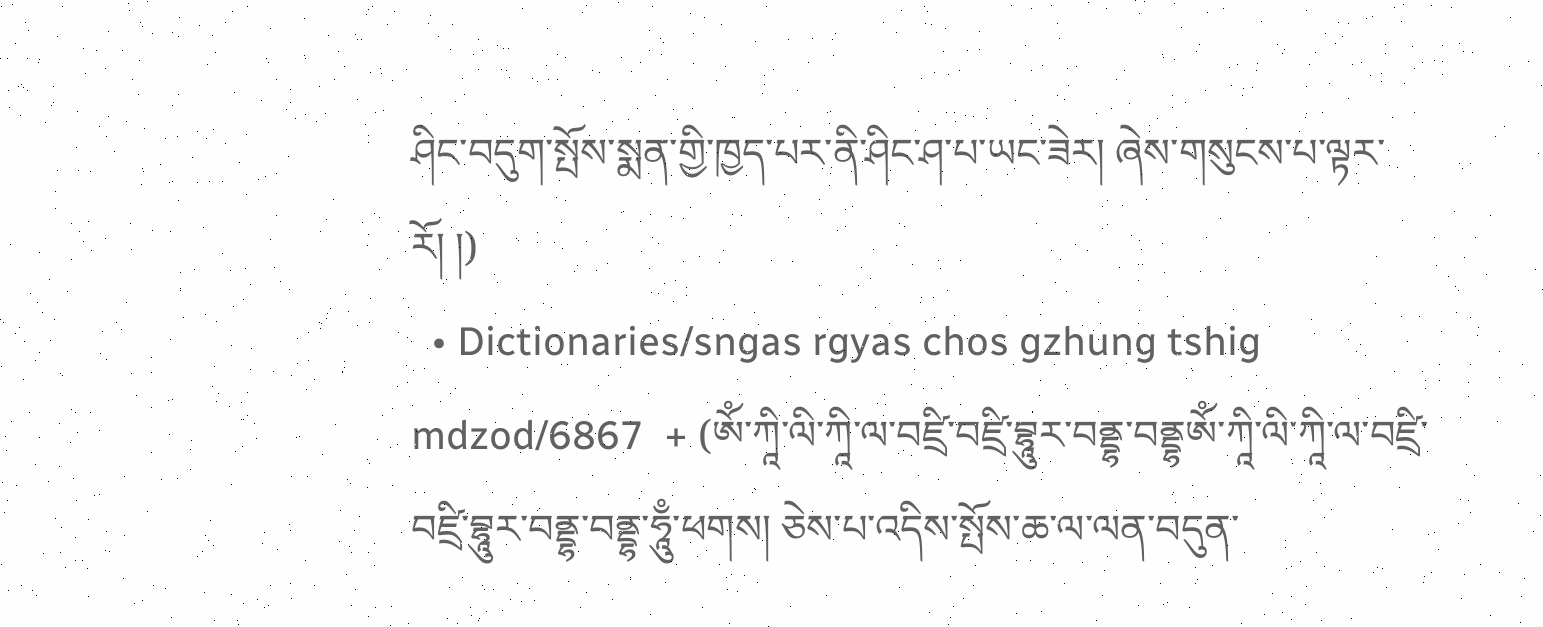ཤིང་བདུག་སྤོས་སྨན་གྱི་ཁྱད་པར་ནི་ཤིང་ཤ་པ་ཡང་ཟེར། ཞེས་གསུངས་པ་ལྟར་རོ། །)
  • Dictionaries/sngas rgyas chos gzhung tshig mdzod/6867  + (ཨོཾ་ཀཱི་ལི་ཀཱི་ལ་བཛྲི་བཛྲི་བྷཱུར་བནྡྷ་བནྡྷཨོཾ་ཀཱི་ལི་ཀཱི་ལ་བཛྲི་བཛྲི་བྷཱུར་བནྡྷ་བནྡྷ་ཧཱུྃ་ཕགས། ཅེས་པ་འདིས་སྤོས་ཆ་ལ་ལན་བདུན་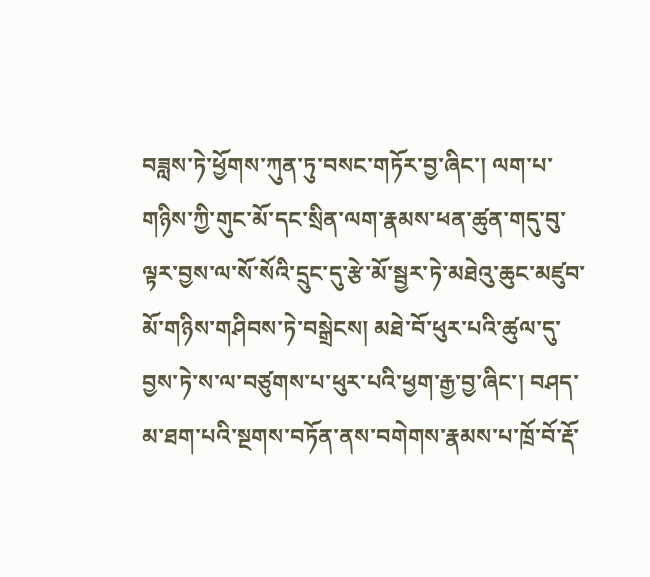བཟླས་ཏེ་ཕྱོགས་ཀུན་ཏུ་བསང་གཏོར་བྱ་ཞིང་། ལག་པ་གཉིས་ཀྱི་གུང་མོ་དང་སྲིན་ལག་རྣམས་ཕན་ཚུན་གདུ་བུ་ལྟར་བྱས་ལ་སོ་སོའི་དྲུང་དུ་རྩེ་མོ་སྦྱར་ཏེ་མཐེའུ་ཆུང་མཛུབ་མོ་གཉིས་གཤིབས་ཏེ་བསྒྲེངས། མཐེ་བོ་ཕུར་པའི་ཚུལ་དུ་བྱས་ཏེ་ས་ལ་བཙུགས་པ་ཕུར་པའི་ཕྱག་རྒྱ་བྱ་ཞིང་། བཤད་མ་ཐག་པའི་སྔགས་བཏོན་ནས་བགེགས་རྣམས་པ་ཁྲོ་བོ་རྡོ་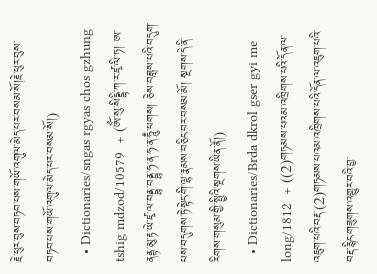རྗེ་ཕུར་བུས་བཏབ་པས་གཡོ་འགུལ་མེད་པར་བསམ་སོ།རྗེ་ཕུར་བུས་བཏབ་པས་གཡོ་འགུལ་མེད་པར་བསམ་སོ།)
  • Dictionaries/sngas rgyas chos gzhung tshig mdzod/10579  + (ཨོཾ་སུ་སིདྡྷི་ཀ་ར་ཛྭ་ལི་ཏ། ཨ་ནནྟ་མུ་རྟ་ཡེ་ཛྭ་ལ་བནྡྷ་བནྡྷ་ཧ་ན་ཧ་ན་ཧཱུྃ་ཕགས། ཅེས་བཟླས་པའི་བདུག་པས་བདུགས་ཏེ་སྟེང་གི་ལྷ་རྣམས་བཅིང་བར་བསམ་མོ། སྔགས་དེ་ནི་རིགས་གསུམ་གྱི་སྤྱིའི་སྔགས་ཡིན་ནོ།)
  • Dictionaries/Brda dkrol gser gyi me long/1812  + ((2)གཏམས་པའམ་འཁྲིགས་པའི་དོན་ལ་འཇུག་པའི་བརྡ་(2)གཏམས་པའམ་འཁྲིགས་པའི་དོན་ལ་འཇུག་པའི་བརྡ་རྙིང་གཟུགས་འགྱུར་བའི་བྱ་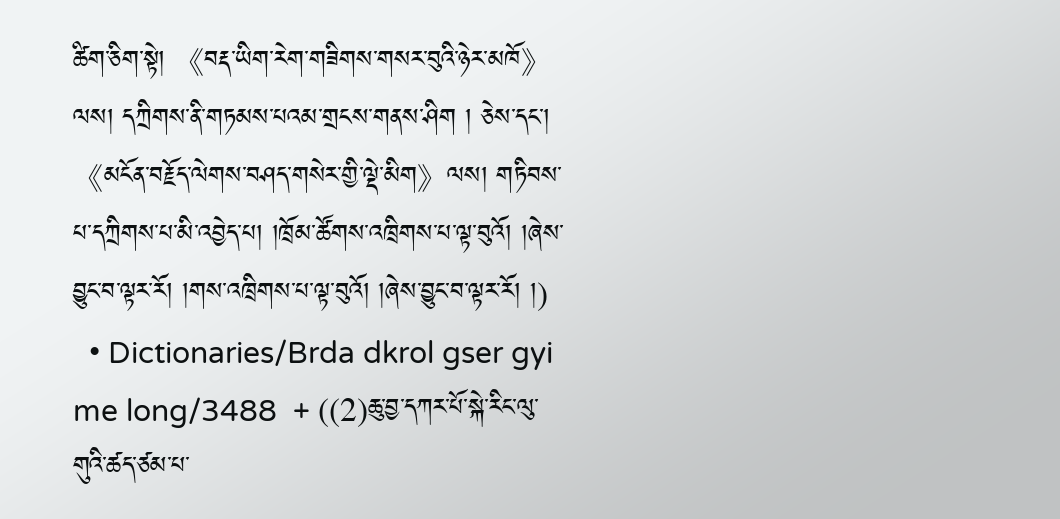ཚིག་ཅིག་སྟེ། 《བརྡ་ཡིག་རེག་གཟིགས་གསར་བུའི་ཉེར་མཁོ》ལས། དཀྲིགས་ནི་གཏམས་པའམ་གྲངས་གནས་ཤིག ། ཅེས་དང་། 《མངོན་བརྗོད་ལེགས་བཤད་གསེར་གྱི་ལྡེ་མིག》ལས། གཏིབས་པ་དཀྲིགས་པ་མི་འབྱེད་པ། །ཁྲོམ་ཚོགས་འཁྲིགས་པ་ལྟ་བུའོ། །ཞེས་བྱུང་བ་ལྟར་རོ། །གས་འཁྲིགས་པ་ལྟ་བུའོ། །ཞེས་བྱུང་བ་ལྟར་རོ། །)
  • Dictionaries/Brda dkrol gser gyi me long/3488  + ((2)ཆུ་བྱ་དཀར་པོ་སྐེ་རིང་ལུ་གུའི་ཚད་ཙམ་པ་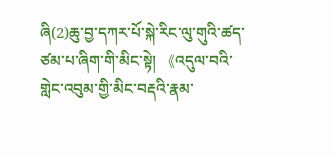ཞི(2)ཆུ་བྱ་དཀར་པོ་སྐེ་རིང་ལུ་གུའི་ཚད་ཙམ་པ་ཞིག་གི་མིང་སྟེ། 《འདུལ་བའི་གླེང་འབུམ་གྱི་མིང་བརྡའི་རྣམ་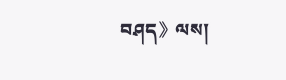བཤད》ལས།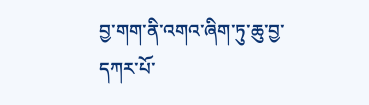བྱ་གག་ནི་འགའ་ཞིག་ཏུ་ཆུ་བྱ་དཀར་པོ་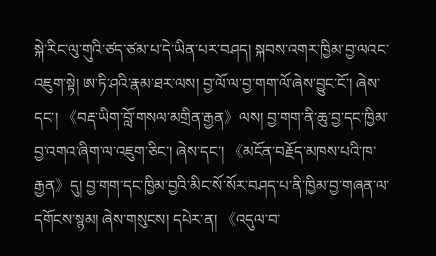སྐེ་རིང་ལུ་གུའི་ཙད་ཙམ་པ་དེ་ཡིན་པར་བཤད། སྐབས་འགར་ཁྱིམ་བྱ་ལའང་འཇུག་སྟེ། ཨ་ཏི་ཤའི་རྣམ་ཐར་ལས། བྱ་ལོ་ལ་བྱ་གག་ལོ་ཞེས་བྱུང་ངོ་། ཞེས་དང་། 《བརྡ་ཡིག་བློ་གསལ་མགྲིན་རྒྱན》ལས། བྱ་གག་ནི་ཆུ་བྱ་དང་ཁྱིམ་བྱ་འགའ་ཞིག་ལ་འཇུག་ཅིང་། ཞེས་དང་། 《མངོན་བརྗོད་མཁས་པའི་ཁ་རྒྱན》དུ། བྱ་གག་དང་ཁྱིམ་བྱའི་མིང་སོ་སོར་བཤད་པ་ནི་ཁྱིམ་བྱ་གཞན་ལ་དགོངས་སྙམ། ཞེས་གསུངས། དཔེར་ན། 《འདུལ་བ་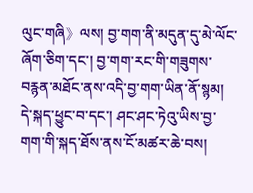ལུང་གཞི》ལས། བྱ་གག་ནི་མདུན་དུ་མེ་ལོང་ཞོག་ཅིག་དང་། བྱ་གག་རང་གི་གཟུགས་བརྙན་མཐོང་ནས་འདི་བྱ་གག་ཡིན་ནོ་སྙམ། དེ་སྐད་ཕྱུང་བ་དང་། ཤང་ཤང་ཏེའུ་ཡིས་བྱ་གག་གི་སྐད་ཐོས་ནས་ངོ་མཚར་ཆེ་བས།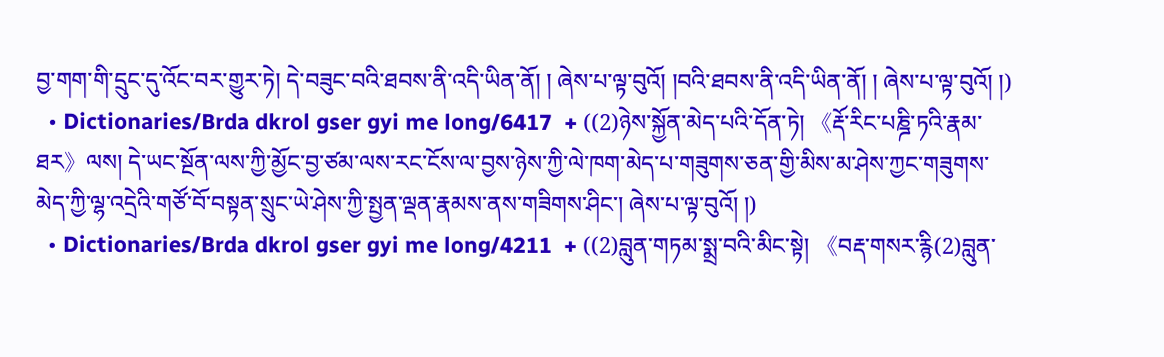བྱ་གག་གི་དྲུང་དུ་འོང་བར་གྱུར་ཏེ། དེ་བཟུང་བའི་ཐབས་ནི་འདི་ཡིན་ནོ། ། ཞེས་པ་ལྟ་བུའོ། །བའི་ཐབས་ནི་འདི་ཡིན་ནོ། ། ཞེས་པ་ལྟ་བུའོ། །)
  • Dictionaries/Brda dkrol gser gyi me long/6417  + ((2)ཉེས་སྐྱོན་མེད་པའི་དོན་ཏེ། 《རྡོ་རིང་པཎྜི་ཏའི་རྣམ་ཐར》ལས། དེ་ཡང་སྔོན་ལས་ཀྱི་མྱོང་བྱ་ཙམ་ལས་རང་ངོས་ལ་བྱས་ཉེས་ཀྱི་ལེ་ཁག་མེད་པ་གཟུགས་ཅན་གྱི་མིས་མ་ཤེས་ཀྱང་གཟུགས་མེད་ཀྱི་ལྷ་འདྲེའི་གཙོ་བོ་བསྟན་སྲུང་ཡེ་ཤེས་ཀྱི་སྤྱན་ལྡན་རྣམས་ནས་གཟིགས་ཤིང་། ཞེས་པ་ལྟ་བུའོ། །)
  • Dictionaries/Brda dkrol gser gyi me long/4211  + ((2)བླུན་གཏམ་སྨྲ་བའི་མིང་སྟེ། 《བརྡ་གསར་རྙི(2)བླུན་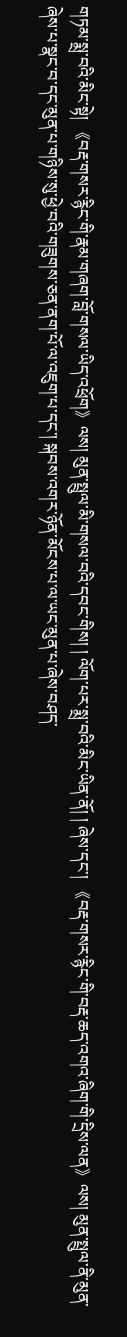གཏམ་སྨྲ་བའི་མིང་སྟེ། 《བརྡ་གསར་རྙིང་གི་རྣམ་གཞག་བློ་གསལ་ཡིད་འཕྲོག》ལས། མུན་སྤྲུལ་མི་གསལ་བའི་དབང་གིས། ། ལོག་པར་སྨྲ་བའི་མིང་ཡིན་ནོ། ། ཞེས་དང་། 《བརྡ་གསར་རྙིང་གི་བརྡ་ཆད་འགའ་ཞིག་གི་དྲིས་ལན》ལས། མུན་སྤྲུལ་ནི་མུན་ཞེས་པ་སྣང་བ་དང་མུན་པ་གཉིས་སུ་ཕྱེ་བའི་གཟུགས་ཅན་ནག་པོ་ལ་འཇུག་པ་དང་། སྐབས་འགར་ཉོན་མོངས་པ་ལ་ཡང་མུན་པ་ཞེས་བཤད་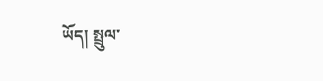ཡོད། སྤྲུལ་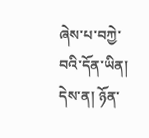ཞེས་པ་བཀྱེ་བའི་དོན་ཡིན། དེས་ན། ཉོན་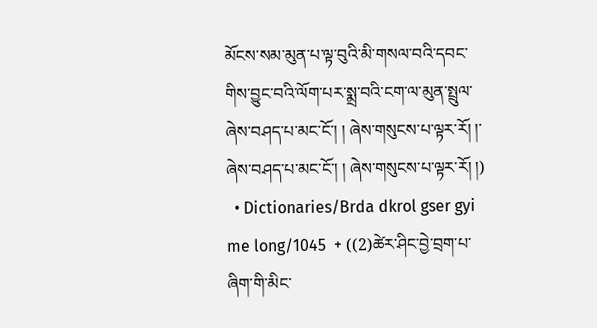མོངས་སམ་མུན་པ་ལྟ་བུའི་མི་གསལ་བའི་དབང་གིས་བྱུང་བའི་ལོག་པར་སྨྲ་བའི་ངག་ལ་མུན་སྤྲུལ་ཞེས་བཤད་པ་མང་ངོ་། ། ཞེས་གསུངས་པ་ལྟར་རོ། །་ཞེས་བཤད་པ་མང་ངོ་། ། ཞེས་གསུངས་པ་ལྟར་རོ། །)
  • Dictionaries/Brda dkrol gser gyi me long/1045  + ((2)ཚེར་ཤིང་བྱེ་བྲག་པ་ཞིག་གི་མིང་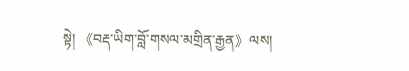སྟེ། 《བརྡ་ཡིག་བློ་གསལ་མགྲིན་རྒྱན》ལས།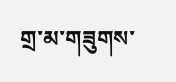གྲ་མ་གཟུགས་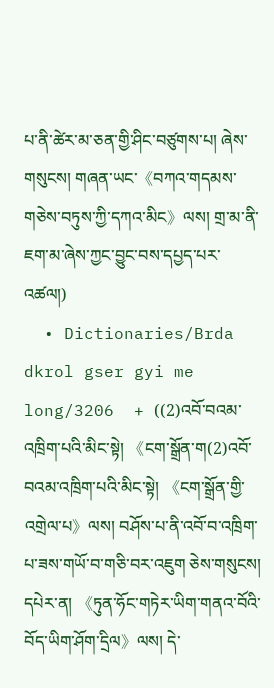པ་ནི་ཚེར་མ་ཅན་གྱི་ཤིང་བཙུགས་པ། ཞེས་གསུངས། གཞན་ཡང་《བཀའ་གདམས་གཅེས་བཏུས་ཀྱི་དཀའ་མིང》ལས། གྲ་མ་ནི་ཇག་མ་ཞེས་ཀྱང་བྱུང་བས་དཔྱད་པར་འཚལ།)
  • Dictionaries/Brda dkrol gser gyi me long/3206  + ((2)འབོ་བའམ་འཁྲིག་པའི་མིང་སྟེ། 《ངག་སྒྲོན་ག(2)འབོ་བའམ་འཁྲིག་པའི་མིང་སྟེ། 《ངག་སྒྲོན་གྱི་འགྲེལ་པ》ལས། བཤོས་པ་ནི་འབོ་བ་འཁྲིག་པ་ཟས་གཡོ་བ་གཅི་བར་འཇུག ཅེས་གསུངས། དཔེར་ན། 《ཏུན་ཧོང་གཏེར་ཡིག་གནའ་བོའི་བོད་ཡིག་ཤོག་དྲིལ》ལས། དེ་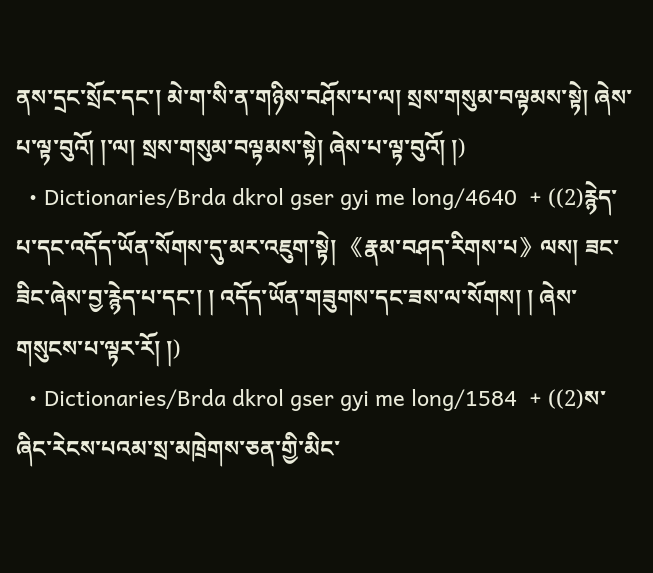ནས་དྲང་སྲོང་དང་། མེ་ག་སི་ན་གཉིས་བཤོས་པ་ལ། སྲས་གསུམ་བལྟམས་སྟེ། ཞེས་པ་ལྟ་བུའོ། །་ལ། སྲས་གསུམ་བལྟམས་སྟེ། ཞེས་པ་ལྟ་བུའོ། །)
  • Dictionaries/Brda dkrol gser gyi me long/4640  + ((2)རྙེད་པ་དང་འདོད་ཡོན་སོགས་དུ་མར་འཇུག་སྟེ། 《རྣམ་བཤད་རིགས་པ》ལས། ཟང་ཟིང་ཞེས་བྱ་རྙེད་པ་དང་། ། འདོད་ཡོན་གཟུགས་དང་ཟས་ལ་སོགས། ། ཞེས་གསུངས་པ་ལྟར་རོ། །)
  • Dictionaries/Brda dkrol gser gyi me long/1584  + ((2)ས་ཞིང་རེངས་པའམ་སྲ་མཁྲེགས་ཅན་གྱི་མིང་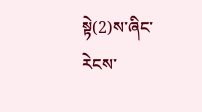སྟེ(2)ས་ཞིང་རེངས་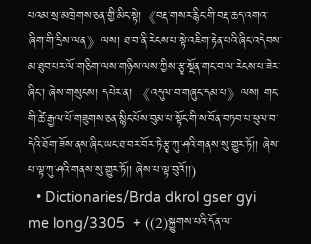པའམ་སྲ་མཁྲེགས་ཅན་གྱི་མིང་སྟེ།《བརྡ་གསར་རྙིང་གི་བརྡ་ཆད་འགའ་ཞིག་གི་དྲིས་ལན》ལས། ཐ་བ་ནི་རེངས་པ་སྟེ་འཇིག་རྟེན་པའི་ཞིང་འདེབས་མ་ཐུབ་པར་ལོ་གཅིག་ལས་གཉིས་ལས་ཀྱིས་རྩྭ་སྔོན་གང་བ་ལ་རེངས་པ་ཟེར་ཞིང་། ཞེས་གསུངས། དཔེར་ན། 《འདུལ་བ་གཞུང་དམ་པ》ལས། གང་གི་ཚེ་རྒྱལ་པོ་གཟུགས་ཅན་སྙིང་པོས་བུམ་པ་སྟོང་གི་ས་བོན་བཏབ་པ་ཕུལ་བ་དེའི་ཐོག་ཟོས་ནས་ཞིང་ཡང་ཐ་བར་བོར་ཏེ་རྩྭ་ཀུ་ཤའི་གནས་སུ་གྱུར་ཏོ།། ཞེས་པ་ལྟ་ཀུ་ཤའི་གནས་སུ་གྱུར་ཏོ།། ཞེས་པ་ལྟ་བུའོ།།)
  • Dictionaries/Brda dkrol gser gyi me long/3305  + ((2)སྐྱུགས་པའི་དོན་ལ་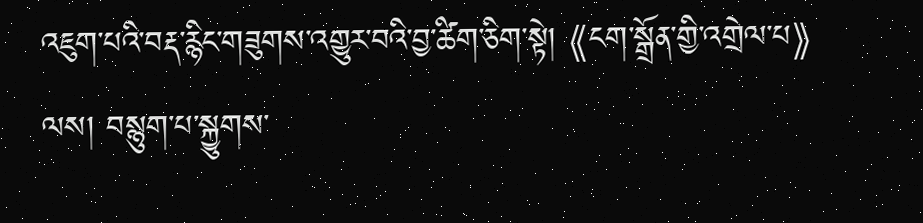འཇུག་པའི་བརྡ་རྙིང་གཟུགས་འགྱུར་བའི་བྱ་ཚིག་ཅིག་སྟེ། 《ངག་སྒྲོན་གྱི་འགྲེལ་པ》ལས། བསྙུག་པ་སྐྱུགས་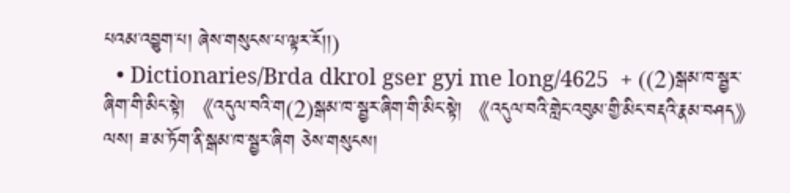པའམ་འབྱུག་པ། ཞེས་གསུངས་པ་ལྟར་རོ།།)
  • Dictionaries/Brda dkrol gser gyi me long/4625  + ((2)སྒམ་ཁ་སྦྱར་ཞིག་གི་མིང་སྟེ། 《འདུལ་བའི་ག(2)སྒམ་ཁ་སྦྱར་ཞིག་གི་མིང་སྟེ། 《འདུལ་བའི་གླེང་འབུམ་གྱི་མིང་བརྡའི་རྣམ་བཤད》ལས། ཟ་མ་ཏོག་ནི་སྒམ་ཁ་སྦྱར་ཞིག ཅེས་གསུངས།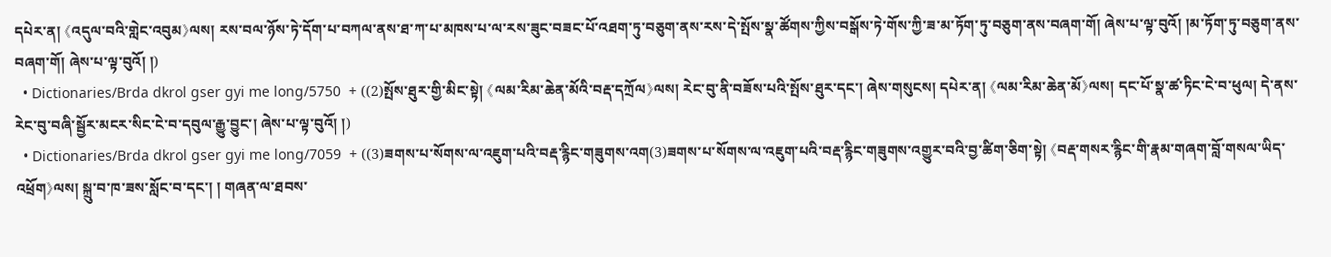དཔེར་ན། 《འདུལ་བའི་གླེང་འབུམ》ལས། རས་བལ་ཉོས་ཏེ་དོག་པ་བཀལ་ནས་ཐ་ཀ་པ་མཁས་པ་ལ་རས་ཟུང་བཟང་པོ་འཐག་ཏུ་བཅུག་ནས་རས་དེ་སྤོས་སྣ་ཚོགས་ཀྱིས་བསྒོས་ཏེ་གོས་ཀྱི་ཟ་མ་ཏོག་ཏུ་བཅུག་ནས་བཞག་གོ། ཞེས་པ་ལྟ་བུའོ། །མ་ཏོག་ཏུ་བཅུག་ནས་བཞག་གོ། ཞེས་པ་ལྟ་བུའོ། །)
  • Dictionaries/Brda dkrol gser gyi me long/5750  + ((2)སྤོས་ཐུར་གྱི་མིང་སྟེ། 《ལམ་རིམ་ཆེན་མོའི་བརྡ་དཀྲོལ》ལས། རེང་བུ་ནི་བཟོས་པའི་སྤོས་ཐུར་དང་། ཞེས་གསུངས། དཔེར་ན། 《ལམ་རིམ་ཆེན་མོ》ལས། དང་པོ་སྣ་ཚ་ཏིང་ངེ་བ་ཕུལ། དེ་ནས་རེང་བུ་བཞི་སྦྱོར་མངར་སིང་ངེ་བ་དབུལ་རྒྱུ་བྱུང་། ཞེས་པ་ལྟ་བུའོ། །)
  • Dictionaries/Brda dkrol gser gyi me long/7059  + ((3)ཟགས་པ་སོགས་ལ་འཇུག་པའི་བརྡ་རྙིང་གཟུགས་འག(3)ཟགས་པ་སོགས་ལ་འཇུག་པའི་བརྡ་རྙིང་གཟུགས་འགྱུར་བའི་བྱ་ཚིག་ཅིག་སྟེ། 《བརྡ་གསར་རྙིང་གི་རྣམ་གཞག་བློ་གསལ་ཡིད་འཕྲོག》ལས། སྐྲུ་བ་ཁ་ཟས་སློང་བ་དང་། ། གཞན་ལ་ཐབས་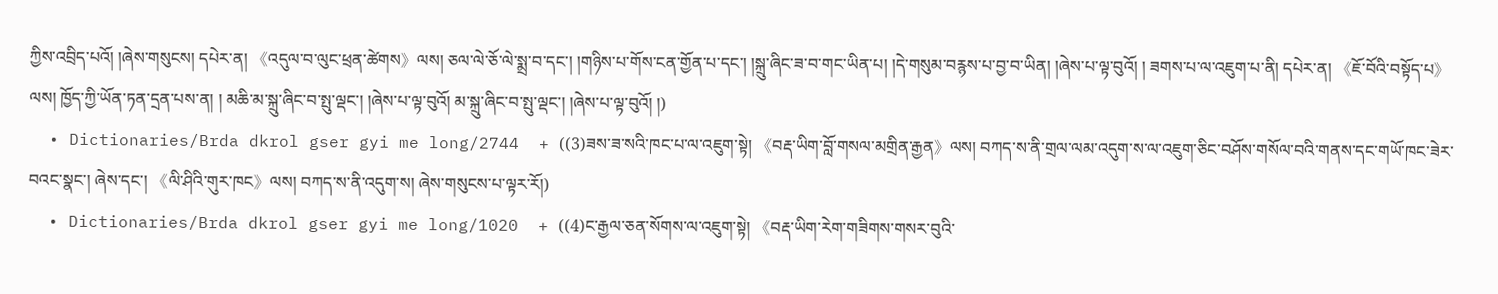ཀྱིས་འབྲིད་པའོ། །ཞེས་གསུངས། དཔེར་ན། 《འདུལ་བ་ལུང་ཕྲན་ཚེགས》ལས། ཅལ་ལེ་ཅོ་ལེ་སྨྲ་བ་དང་། །གཉིས་པ་གོས་ངན་གྱོན་པ་དང་། །སྐྲུ་ཞིང་ཟ་བ་གང་ཡིན་པ། །དེ་གསུམ་བརྙས་པ་བྱ་བ་ཡིན། །ཞེས་པ་ལྟ་བུའོ། ། ཟགས་པ་ལ་འཇུག་པ་ནི། དཔེར་ན། 《ཇོ་བོའི་བསྟོད་པ》ལས། ཁྱོད་ཀྱི་ཡོན་ཏན་དྲན་པས་ན། ། མཆི་མ་སྐྲུ་ཞིང་བ་སྤུ་ལྡང་། །ཞེས་པ་ལྟ་བུའོ། མ་སྐྲུ་ཞིང་བ་སྤུ་ལྡང་། །ཞེས་པ་ལྟ་བུའོ། །)
  • Dictionaries/Brda dkrol gser gyi me long/2744  + ((3)ཟས་ཟ་སའི་ཁང་པ་ལ་འཇུག་སྟེ། 《བརྡ་ཡིག་བློ་གསལ་མགྲིན་རྒྱན》ལས། བཀད་ས་ནི་གྲལ་ལམ་འདུག་ས་ལ་འཇུག་ཅིང་བཤོས་གསོལ་བའི་གནས་དང་གཡོ་ཁང་ཟེར་བའང་སྣང་། ཞེས་དང་། 《ལི་ཤིའི་གུར་ཁང》ལས། བཀད་ས་ནི་འདུག་ས། ཞེས་གསུངས་པ་ལྟར་རོ།)
  • Dictionaries/Brda dkrol gser gyi me long/1020  + ((4)ང་རྒྱལ་ཅན་སོགས་ལ་འཇུག་སྟེ། 《བརྡ་ཡིག་རེག་གཟིགས་གསར་བུའི་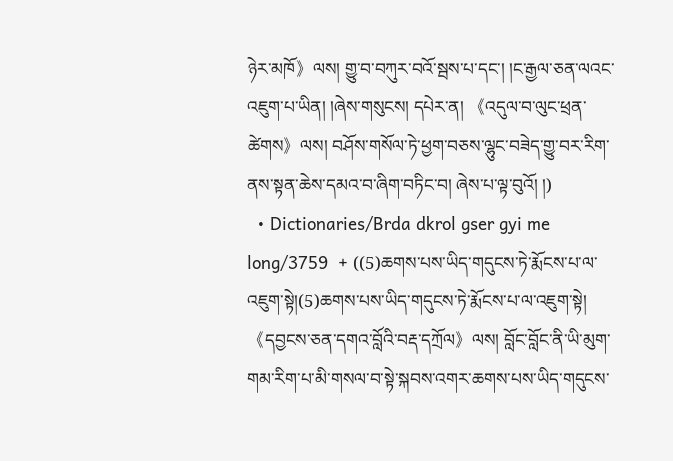ཉེར་མཁོ》ལས། གྱུ་བ་བཀུར་བའོ་སྦས་པ་དང་། །ང་རྒྱལ་ཅན་ལའང་འཇུག་པ་ཡིན། །ཞེས་གསུངས། དཔེར་ན། 《འདུལ་བ་ལུང་ཕྲན་ཚེགས》ལས། བཤོས་གསོལ་ཏེ་ཕྱག་བཅས་ལྷུང་བཟེད་གྱུ་བར་རིག་ནས་སྟན་ཆེས་དམའ་བ་ཞིག་བཏིང་བ། ཞེས་པ་ལྟ་བུའོ། །)
  • Dictionaries/Brda dkrol gser gyi me long/3759  + ((5)ཆགས་པས་ཡིད་གདུངས་ཏེ་རྨོངས་པ་ལ་འཇུག་སྟེ།(5)ཆགས་པས་ཡིད་གདུངས་ཏེ་རྨོངས་པ་ལ་འཇུག་སྟེ། 《དབྱངས་ཅན་དགའ་བློའི་བརྡ་དཀྲོལ》ལས། བློང་བློང་ནི་ཡི་མུག་གམ་རིག་པ་མི་གསལ་བ་སྟེ་སྐབས་འགར་ཆགས་པས་ཡིད་གདུངས་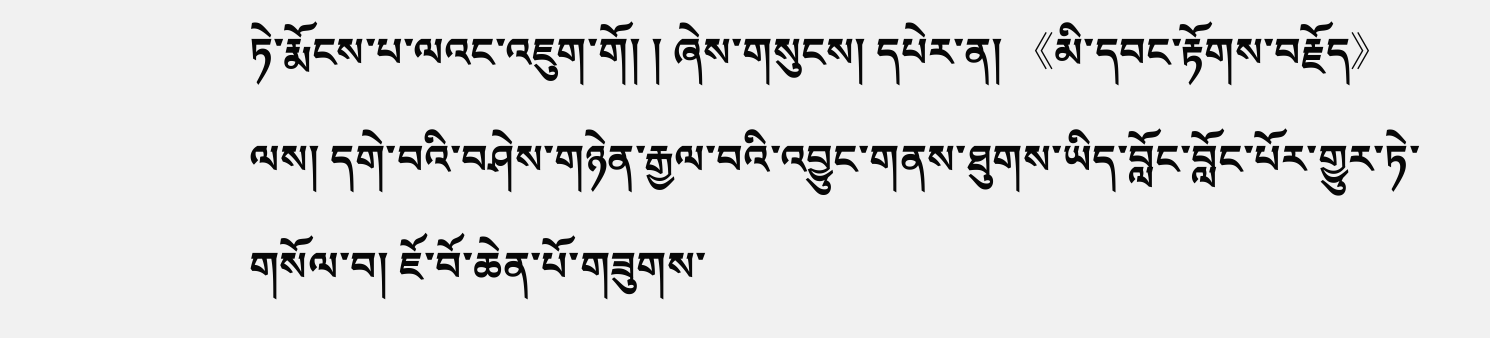ཏེ་རྨོངས་པ་ལའང་འཇུག་གོ། ། ཞེས་གསུངས། དཔེར་ན། 《མི་དབང་རྟོགས་བརྗོད》ལས། དགེ་བའི་བཤེས་གཉེན་རྒྱལ་བའི་འབྱུང་གནས་ཐུགས་ཡིད་བློང་བློང་པོར་གྱུར་ཏེ་གསོལ་བ། ཇོ་བོ་ཆེན་པོ་གཟུགས་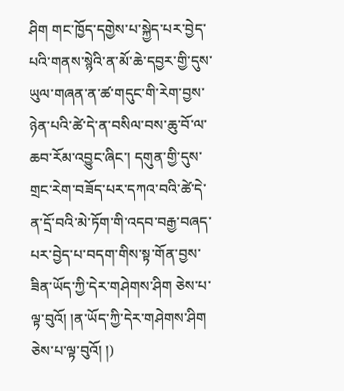ཤིག གང་ཁྱོད་དགྱེས་པ་སྐྱེད་པར་བྱེད་པའི་གནས་སྙེའི་ན་མོ་ཆེ་དབྱར་གྱི་དུས་ཡུལ་གཞན་ན་ཚ་གདུང་གི་རེག་བྱས་ཉེན་པའི་ཚེ་དེ་ན་བསིལ་བས་ཆུ་བོ་ལ་ཆབ་རོམ་འབྱུང་ཞིང་། དགུན་གྱི་དུས་གྲང་རེག་བཟོད་པར་དཀའ་བའི་ཚེ་དེ་ན་དྲོ་བའི་མེ་ཏོག་གི་འདབ་བརྒྱ་བཞད་པར་བྱེད་པ་བདག་གིས་སྟ་གོན་བྱས་ཟིན་ཡོད་ཀྱི་དེར་གཤེགས་ཤིག ཅེས་པ་ལྟ་བུའོ། །ན་ཡོད་ཀྱི་དེར་གཤེགས་ཤིག ཅེས་པ་ལྟ་བུའོ། །)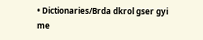• Dictionaries/Brda dkrol gser gyi me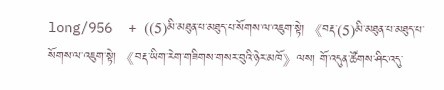long/956  + ((5)མི་མཐུན་པ་མཐུད་པ་སོགས་ལ་འཇུག་སྟེ། 《བརྡ་(5)མི་མཐུན་པ་མཐུད་པ་སོགས་ལ་འཇུག་སྟེ། 《བརྡ་ཡིག་རེག་གཟིགས་གསར་བུའི་ཉེར་མཁོ》ལས། གོ་འདུན་ཚོགས་ཤིང་འདུ་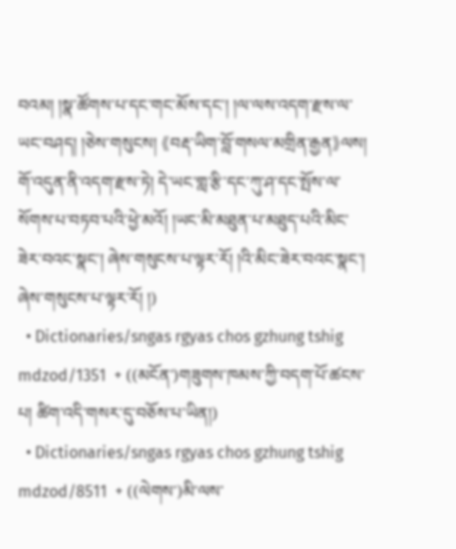བའམ། །སྣ་ཚོགས་པ་དང་གང་མོས་དང་། །ལ་ལས་འདག་རྫས་ལ་ཡང་བཤད། །ཅེས་གསུངས། 《བརྡ་ཡིག་བློ་གསལ་མགྲིན་རྒྱན》ལས། གོ་འདུན་ནི་འདག་རྫས་ཏེ། དེ་ཡང་གླ་རྩི་དང་ཀུ་ཤ་དང་སྤོས་ལ་སོགས་པ་བཏབ་པའི་ཕྱེ་མའོ། །ཡང་མི་མཐུན་པ་མཐུད་པའི་མིང་ཟེར་བའང་སྣང་། ཞེས་གསུངས་པ་ལྟར་རོ། །འི་མིང་ཟེར་བའང་སྣང་། ཞེས་གསུངས་པ་ལྟར་རོ། །)
  • Dictionaries/sngas rgyas chos gzhung tshig mdzod/1351  + ((མངོན་)གཟུགས་ཁམས་ཀྱི་བདག་པོ་ཚངས་པ། ཚིག་འདི་གསར་དུ་བཅོས་པ་ཡིན།)
  • Dictionaries/sngas rgyas chos gzhung tshig mdzod/8511  + ((ལེགས་)མི་ལས་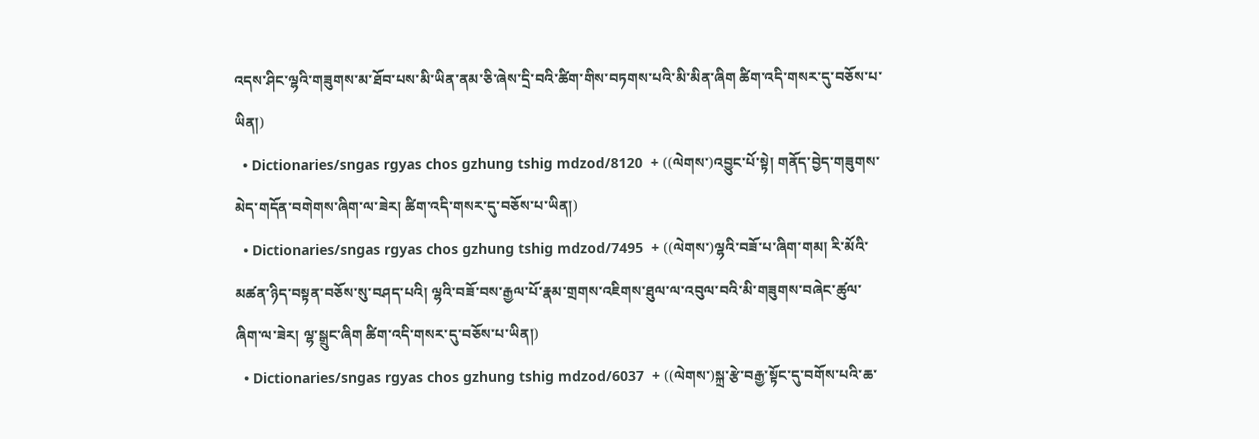འདས་ཤིང་ལྷའི་གཟུགས་མ་ཐོབ་པས་མི་ཡིན་ནམ་ཅི་ཞེས་དྲི་བའི་ཚིག་གིས་བཏགས་པའི་མི་མིན་ཞིག ཚིག་འདི་གསར་དུ་བཅོས་པ་ཡིན།)
  • Dictionaries/sngas rgyas chos gzhung tshig mdzod/8120  + ((ལེགས་)འབྱུང་པོ་སྟེ། གནོད་བྱེད་གཟུགས་མེད་གདོན་བགེགས་ཞིག་ལ་ཟེར། ཚིག་འདི་གསར་དུ་བཅོས་པ་ཡིན།)
  • Dictionaries/sngas rgyas chos gzhung tshig mdzod/7495  + ((ལེགས་)ལྷའི་བཟོ་པ་ཞིག་གམ། རི་མོའི་མཚན་ཉིད་བསྟན་བཅོས་སུ་བཤད་པའི། ལྷའི་བཟོ་བས་རྒྱལ་པོ་རྣམ་གྲགས་འཇིགས་ཐུལ་ལ་འབུལ་བའི་མི་གཟུགས་བཞེང་ཚུལ་ཞིག་ལ་ཟེར། ལྷ་སྒྲུང་ཞིག ཚིག་འདི་གསར་དུ་བཅོས་པ་ཡིན།)
  • Dictionaries/sngas rgyas chos gzhung tshig mdzod/6037  + ((ལེགས་)སྐྲ་རྩེ་བརྒྱ་སྟོང་དུ་བགོས་པའི་ཆ་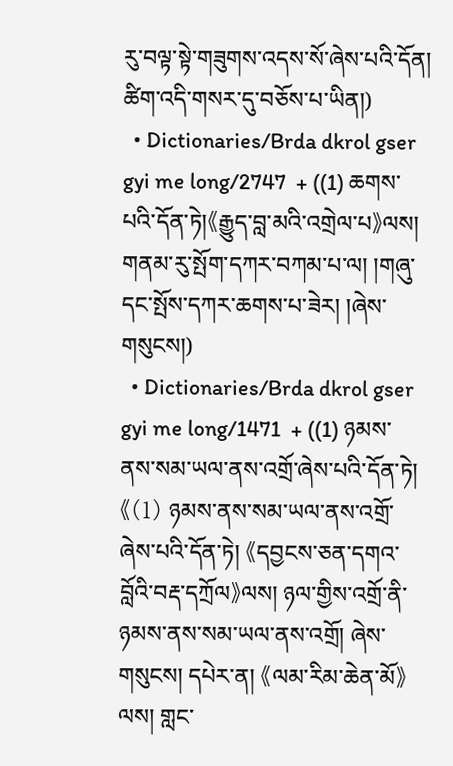རུ་བལྟ་སྟེ་གཟུགས་འདས་སོ་ཞེས་པའི་དོན། ཚིག་འདི་གསར་དུ་བཅོས་པ་ཡིན།)
  • Dictionaries/Brda dkrol gser gyi me long/2747  + ((1) ཆགས་པའི་དོན་ཏེ།《རྒྱུད་བླ་མའི་འགྲེལ་པ》ལས། གནམ་རུ་སྤོག་དཀར་བཀམ་པ་ལ། །གཞུ་དང་སྤོས་དཀར་ཆགས་པ་ཟེར། །ཞེས་གསུངས།)
  • Dictionaries/Brda dkrol gser gyi me long/1471  + ((1) ཉམས་ནས་སམ་ཡལ་ནས་འགྲོ་ཞེས་པའི་དོན་ཏེ། 《(1) ཉམས་ནས་སམ་ཡལ་ནས་འགྲོ་ཞེས་པའི་དོན་ཏེ། 《དབྱངས་ཅན་དགའ་བློའི་བརྡ་དཀྲོལ》ལས། ཉལ་གྱིས་འགྲོ་ནི་ཉམས་ནས་སམ་ཡལ་ནས་འགྲོ། ཞེས་གསུངས། དཔེར་ན། 《ལམ་རིམ་ཆེན་མོ》ལས། གླང་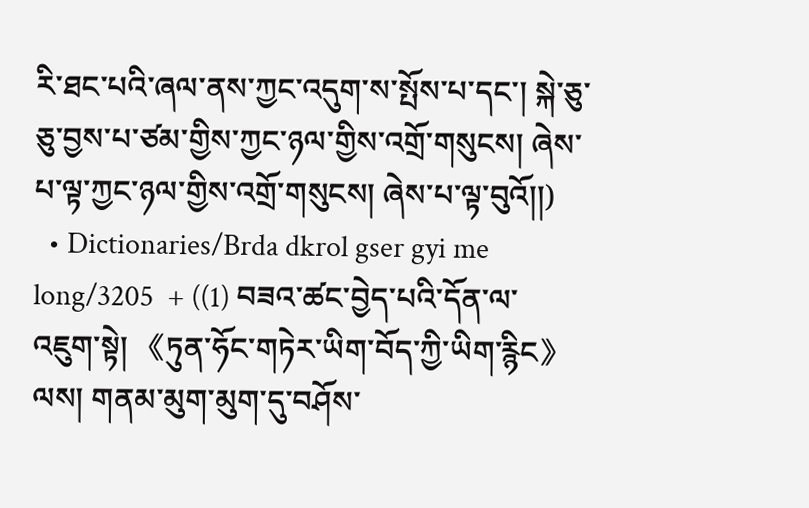རི་ཐང་པའི་ཞལ་ནས་ཀྱང་འདུག་ས་སྤོས་པ་དང་། སྐེ་ཅུ་ཅུ་བྱས་པ་ཙམ་གྱིས་ཀྱང་ཉལ་གྱིས་འགྲོ་གསུངས། ཞེས་པ་ལྟ་ཀྱང་ཉལ་གྱིས་འགྲོ་གསུངས། ཞེས་པ་ལྟ་བུའོ།།)
  • Dictionaries/Brda dkrol gser gyi me long/3205  + ((1) བཟའ་ཚང་བྱེད་པའི་དོན་ལ་འཇུག་སྟེ། 《ཏུན་ཧོང་གཏེར་ཡིག་བོད་ཀྱི་ཡིག་རྙིང》ལས། གནམ་མུག་མུག་དུ་བཤོས་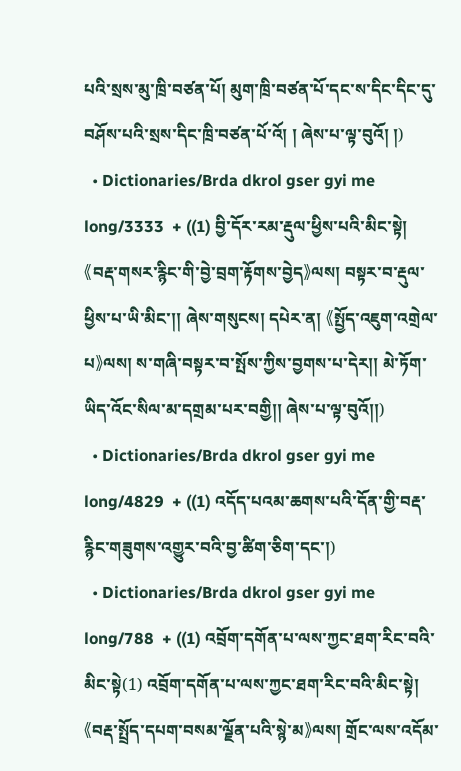པའི་སྲས་མུ་ཁྲི་བཙན་པོ། མུག་ཁྲི་བཙན་པོ་དང་ས་དིང་དིང་དུ་བཤོས་པའི་སྲས་དིང་ཁྲི་བཙན་པོ་འོ། ། ཞེས་པ་ལྟ་བུའོ། །)
  • Dictionaries/Brda dkrol gser gyi me long/3333  + ((1) བྱི་དོར་རམ་རྡུལ་ཕྱིས་པའི་མིང་སྟེ། 《བརྡ་གསར་རྙིང་གི་བྱེ་བྲག་རྟོགས་བྱེད》ལས། བསྟར་བ་རྡུལ་ཕྱིས་པ་ཡི་མིང་།། ཞེས་གསུངས། དཔེར་ན། 《སྤྱོད་འཇུག་འགྲེལ་པ》ལས། ས་གཞི་བསྟར་བ་སྤོས་ཀྱིས་བྱགས་པ་དེར།། མེ་ཏོག་ཡིད་འོང་སིལ་མ་དགྲམ་པར་བགྱི།། ཞེས་པ་ལྟ་བུའོ།།)
  • Dictionaries/Brda dkrol gser gyi me long/4829  + ((1) འདོད་པའམ་ཆགས་པའི་དོན་གྱི་བརྡ་རྙིང་གཟུགས་འགྱུར་བའི་བྱ་ཚིག་ཅིག་དང་།)
  • Dictionaries/Brda dkrol gser gyi me long/788  + ((1) འབྲོག་དགོན་པ་ལས་ཀྱང་ཐག་རིང་བའི་མིང་སྟེ(1) འབྲོག་དགོན་པ་ལས་ཀྱང་ཐག་རིང་བའི་མིང་སྟེ། 《བརྡ་སྤྲོད་དཔག་བསམ་ལྗོན་པའི་སྙེ་མ》ལས། གྲོང་ལས་འདོམ་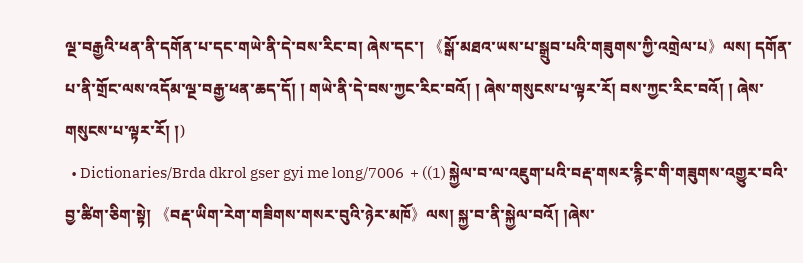ལྔ་བརྒྱའི་ཕན་ནི་དགོན་པ་དང་གཡེ་ནི་དེ་བས་རིང་བ། ཞེས་དང་། 《སྒོ་མཐའ་ཡས་པ་སྒྲུབ་པའི་གཟུགས་ཀྱི་འགྲེལ་པ》ལས། དགོན་པ་ནི་གྲོང་ལས་འདོམ་ལྔ་བརྒྱ་ཕན་ཆད་དོ། ། གཡེ་ནི་དེ་བས་ཀྱང་རིང་བའོ། ། ཞེས་གསུངས་པ་ལྟར་རོ། བས་ཀྱང་རིང་བའོ། ། ཞེས་གསུངས་པ་ལྟར་རོ། །)
  • Dictionaries/Brda dkrol gser gyi me long/7006  + ((1) སྐྱེལ་བ་ལ་འཇུག་པའི་བརྡ་གསར་རྙིང་གི་གཟུགས་འགྱུར་བའི་བྱ་ཚིག་ཅིག་སྟེ། 《བརྡ་ཡིག་རེག་གཟིགས་གསར་བུའི་ཉེར་མཁོ》ལས། སྐྱ་བ་ནི་སྐྱེལ་བའོ། །ཞེས་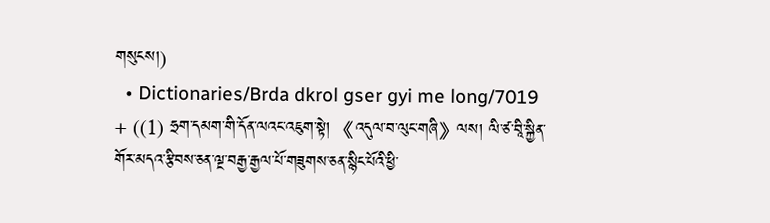གསུངས།)
  • Dictionaries/Brda dkrol gser gyi me long/7019  + ((1) ཧྲག་དམག་གི་དོན་ལའང་འཇུག་སྟེ། 《འདུལ་བ་ལུང་གཞི》ལས། ལི་ཙ་བཱི་སྐྱིན་གོར་མདའ་རྩིབས་ཅན་ལྔ་བརྒྱ་རྒྱལ་པོ་གཟུགས་ཅན་སྙིང་པོའི་ཕྱི་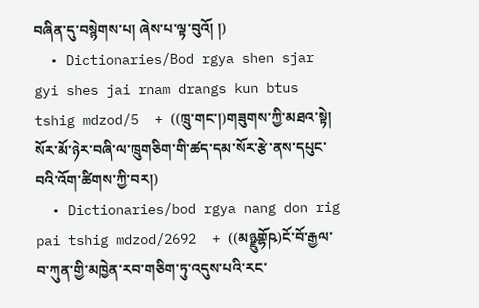བཞིན་དུ་བསྙེགས་པ། ཞེས་པ་ལྟ་བུའོ། །)
  • Dictionaries/Bod rgya shen sjar gyi shes jai rnam drangs kun btus tshig mdzod/5  + ((ཁྲུ་གང་།)གཟུགས་ཀྱི་མཐའ་སྟེ། སོར་མོ་ཉེར་བཞི་ལ་ཁྲུགཅིག་གི་ཚད་དམ་སོར་རྩེ་ནས་དཔུང་བའི་འོག་ཚིགས་ཀྱི་བར།)
  • Dictionaries/bod rgya nang don rig pai tshig mdzod/2692  + ((མཉྫུགྷོཥ)ངོ་བོ་རྒྱལ་བ་ཀུན་གྱི་མཁྱེན་རབ་གཅིག་ཏུ་འདུས་པའི་རང་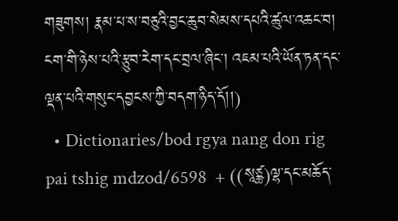གཟུགས། རྣམ་པ་ས་བཅུའི་བྱང་ཆུབ་སེམས་དཔའི་ཚུལ་འཆང་བ། ངག་གི་ཉེས་པའི་རྩུབ་རེག་དང་བྲལ་ཞིང་། འཇམ་པའི་ཡོན་ཏན་དང་ལྡན་པའི་གསུང་དབྱངས་ཀྱི་བདག་ཉིད་དོ།།)
  • Dictionaries/bod rgya nang don rig pai tshig mdzod/6598  + ((སཱཙྪ)ལྷ་དང་མཆོད་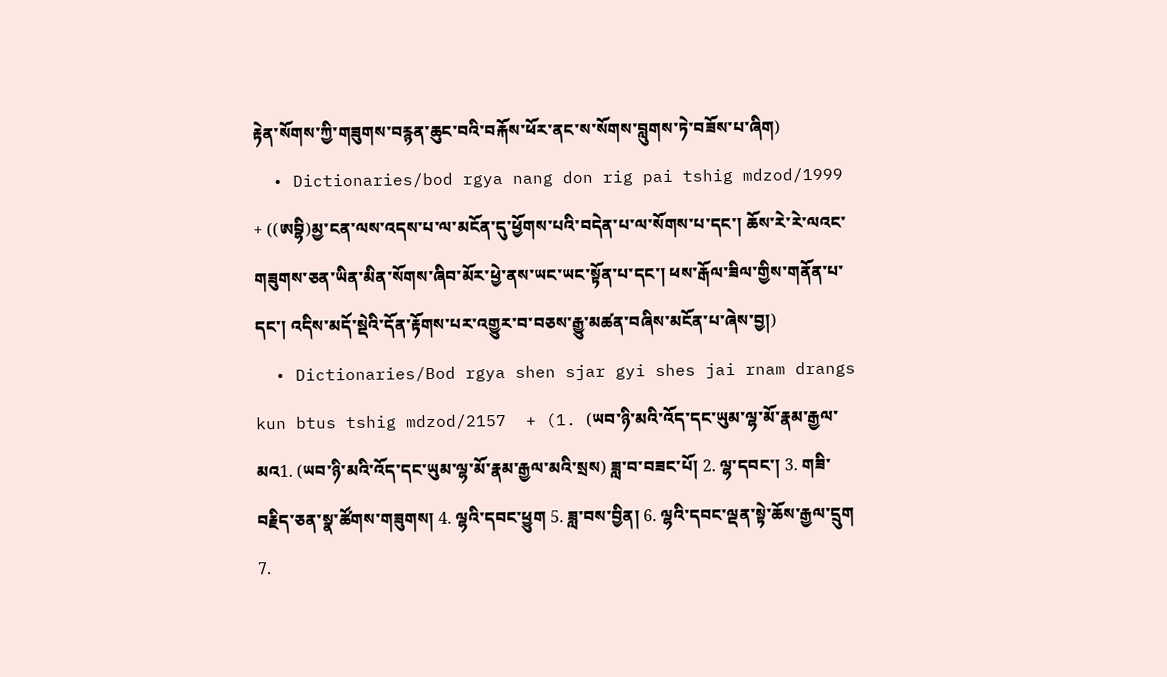རྟེན་སོགས་ཀྱི་གཟུགས་བརྙན་ཆུང་བའི་བརྐོས་ཕོར་ནང་ས་སོགས་བླུགས་ཏེ་བཟོས་པ་ཞིག)
  • Dictionaries/bod rgya nang don rig pai tshig mdzod/1999  + ((ཨབྷི)མྱ་ངན་ལས་འདས་པ་ལ་མངོན་དུ་ཕྱོགས་པའི་བདེན་པ་ལ་སོགས་པ་དང་། ཆོས་རེ་རེ་ལའང་གཟུགས་ཅན་ཡིན་མིན་སོགས་ཞིབ་མོར་ཕྱེ་ནས་ཡང་ཡང་སྟོན་པ་དང་། ཕས་རྒོལ་ཟིལ་གྱིས་གནོན་པ་དང་། འདིས་མདོ་སྡེའི་དོན་རྟོགས་པར་འགྱུར་བ་བཅས་རྒྱུ་མཚན་བཞིས་མངོན་པ་ཞེས་བྱ།)
  • Dictionaries/Bod rgya shen sjar gyi shes jai rnam drangs kun btus tshig mdzod/2157  + (1. (ཡབ་ཉི་མའི་འོད་དང་ཡུམ་ལྷ་མོ་རྣམ་རྒྱལ་མའ1. (ཡབ་ཉི་མའི་འོད་དང་ཡུམ་ལྷ་མོ་རྣམ་རྒྱལ་མའི་སྲས) ཟླ་བ་བཟང་པོ། 2. ལྷ་དབང་། 3. གཟི་བརྗིད་ཅན་སྣ་ཚོགས་གཟུགས། 4. ལྷའི་དབང་ཕྱུག 5. ཟླ་བས་བྱིན། 6. ལྷའི་དབང་ལྡན་སྟེ་ཆོས་རྒྱལ་དྲུག 7.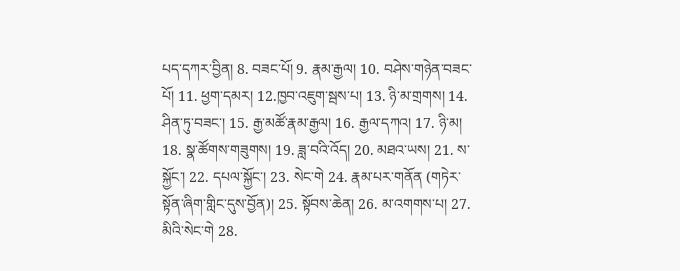པད་དཀར་བྱིན། 8. བཟང་པོ། 9. རྣམ་རྒྱལ། 10. བཤེས་གཉེན་བཟང་པོ། 11. ཕྱག་དམར། 12.ཁྱབ་འཇུག་སྦས་པ། 13. ཉི་མ་གྲགས། 14. ཤིན་ཏུ་བཟང་། 15. རྒྱ་མཚོ་རྣམ་རྒྱལ། 16. རྒྱལ་དཀའ། 17. ཉི་མ། 18. སྣ་ཚོགས་གཟུགས། 19. ཟླ་བའི་འོད། 20. མཐའ་ཡས། 21. ས་སྐྱོང་། 22. དཔལ་སྐྱོང་། 23. སེང་གེ 24. རྣམ་པར་གནོན (གཏེར་སྟོན་ཞིག་གླིང་དུས་བྱོན)། 25. སྟོབས་ཆེན། 26. མ་འགགས་པ། 27. མིའི་སེང་གེ 28.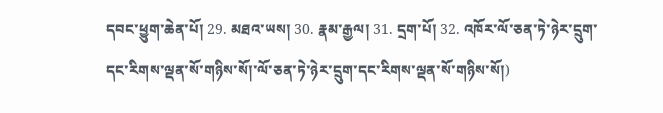དབང་ཕྱུག་ཆེན་པོ། 29. མཐའ་ཡས། 30. རྣམ་རྒྱལ། 31. དྲག་པོ། 32. འཁོར་ལོ་ཅན་ཏེ་ཉེར་དྲུག་དང་རིགས་ལྡན་སོ་གཉིས་སོ།་ལོ་ཅན་ཏེ་ཉེར་དྲུག་དང་རིགས་ལྡན་སོ་གཉིས་སོ།)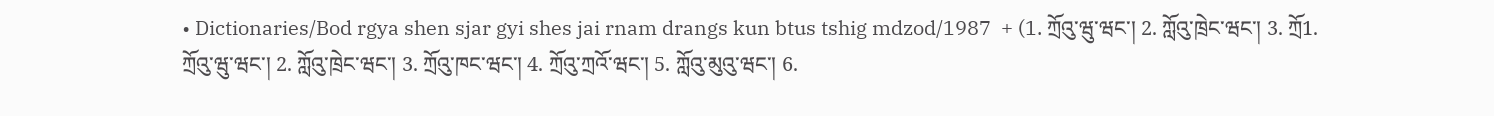• Dictionaries/Bod rgya shen sjar gyi shes jai rnam drangs kun btus tshig mdzod/1987  + (1. ཀྲོའུ་ཝུ་ཝང་། 2. ཀློའུ་ཁྲེང་ཝང་། 3. ཀྲོ1. ཀྲོའུ་ཝུ་ཝང་། 2. ཀློའུ་ཁྲེང་ཝང་། 3. ཀྲོའུ་ཁང་ཝང་། 4. ཀྲོའུ་ཀྲའོ་ཝང་། 5. ཀློའུ་མུའུ་ཝང་། 6.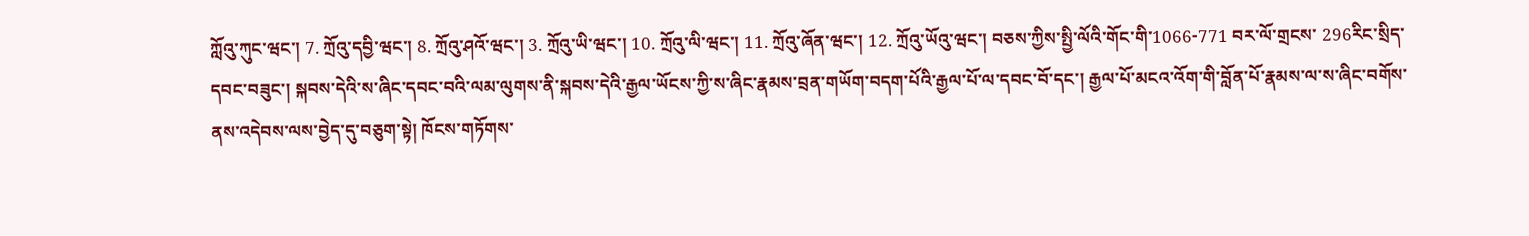ཀློའུ་ཀུང་ཝང་། 7. ཀྲོའུ་དབྱི་ཝང་། 8. ཀྲོའུ་ཤའོ་ཝང་། 3. ཀྲོའུ་ཡི་ཝང་། 10. ཀྲོའུ་ལི་ཝང་། 11. ཀྲོའུ་ཞོན་ཝང་། 12. ཀྲོའུ་ཡོའུ་ཝང་། བཅས་ཀྱིས་སྤྱི་ལོའི་གོང་གི་1066-771 བར་ལོ་གྲངས་ 296རིང་སྲིད་དབང་བཟུང་། སྐབས་དེའི་ས་ཞིང་དབང་བའི་ལམ་ལུགས་ནི་སྐབས་དེའི་རྒྱལ་ཡོངས་ཀྱི་ས་ཞིང་རྣམས་བྲན་གཡོག་བདག་པོའི་རྒྱལ་པོ་ལ་དབང་བོ་དང་། རྒྱལ་པོ་མངའ་འོག་གི་བློན་པོ་རྣམས་ལ་ས་ཞིང་བགོས་ནས་འདེབས་ལས་བྱེད་དུ་བཅུག་སྟེ། ཁོངས་གཏོགས་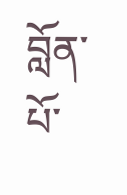བློན་པོ་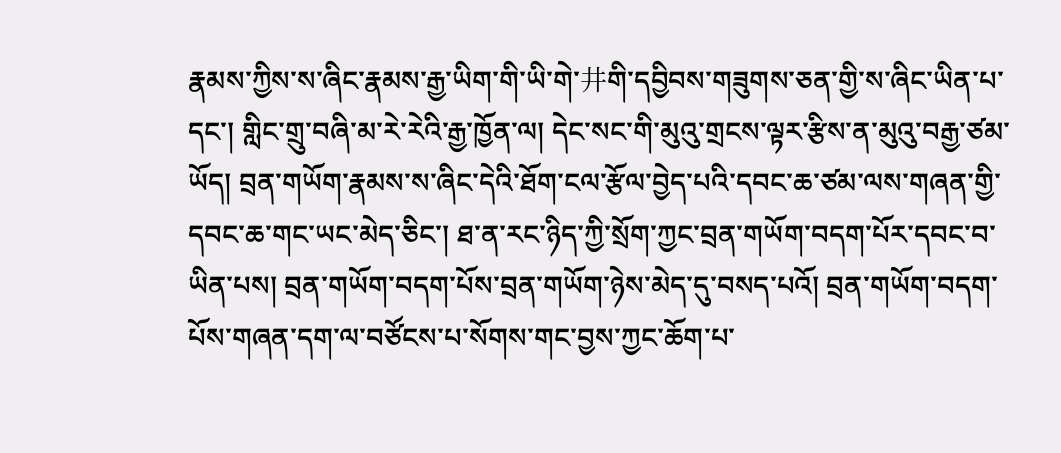རྣམས་ཀྱིས་ས་ཞིང་རྣམས་རྒྱ་ཡིག་གི་ཡི་གེ་井གི་དབྱིབས་གཟུགས་ཅན་གྱི་ས་ཞིང་ཡིན་པ་དང་། གླིང་གྲུ་བཞི་མ་རེ་རེའི་རྒྱ་ཁྱོན་ལ། དེང་སང་གི་མུའུ་གྲངས་ལྟར་རྩིས་ན་མུའུ་བརྒྱ་ཙམ་ཡོད། བྲན་གཡོག་རྣམས་ས་ཞིང་དེའི་ཐོག་ངལ་རྩོལ་བྱེད་པའི་དབང་ཆ་ཙམ་ལས་གཞན་གྱི་དབང་ཆ་གང་ཡང་མེད་ཅིང་། ཐ་ན་རང་ཉིད་ཀྱི་སྲོག་ཀྱང་བྲན་གཡོག་བདག་པོར་དབང་བ་ཡིན་པས། བྲན་གཡོག་བདག་པོས་བྲན་གཡོག་ཉེས་མེད་དུ་བསད་པའོ། བྲན་གཡོག་བདག་པོས་གཞན་དག་ལ་བཙོངས་པ་སོགས་གང་བྱས་ཀྱང་ཆོག་པ་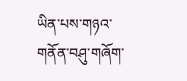ཡིན་པས་གཉའ་གནོན་བཤུ་གཞོག་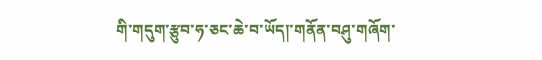གི་གདུག་རྩུབ་ཧ་ཅང་ཆེ་བ་ཡོད།་གནོན་བཤུ་གཞོག་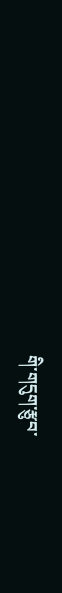གི་གདུག་རྩུབ་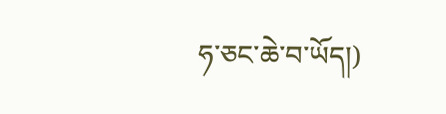ཧ་ཅང་ཆེ་བ་ཡོད།)